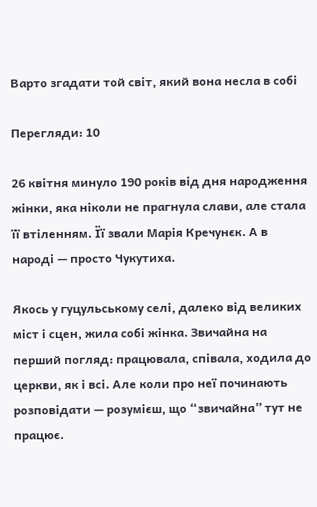Варто згадати той світ, який вона несла в собі

Перегляди: 10

26 квітня минуло 190 років від дня народження жінки, яка ніколи не прагнула слави, але стала її втіленням. Її звали Марія Кречунєк. А в народі — просто Чукутиха.

Якось у гуцульському селі, далеко від великих міст і сцен, жила собі жінка. Звичайна на перший погляд: працювала, співала, ходила до церкви, як і всі. Але коли про неї починають розповідати — розумієш, що “звичайна” тут не працює.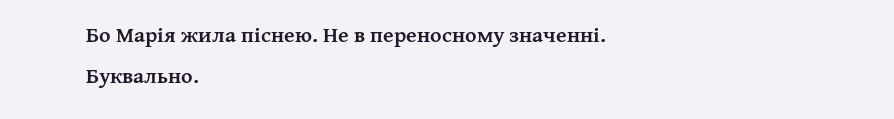Бо Марія жила піснею. Не в переносному значенні. Буквально.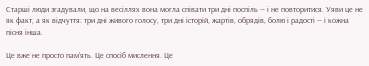Старші люди згадували, що на весіллях вона могла співати три дні поспіль — і не повторитися. Уяви це не як факт, а як відчуття: три дні живого голосу, три дні історій, жартів, обрядів, болю і радості — і кожна пісня інша.

Це вже не просто пам’ять. Це спосіб мислення. Це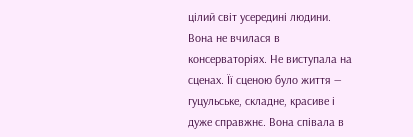цілий світ усередині людини. Вона не вчилася в консерваторіях. Не виступала на сценах. Її сценою було життя — гуцульське, складне, красиве і дуже справжнє. Вона співала в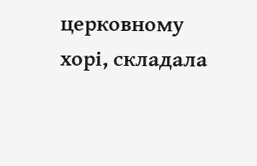церковному хорі, складала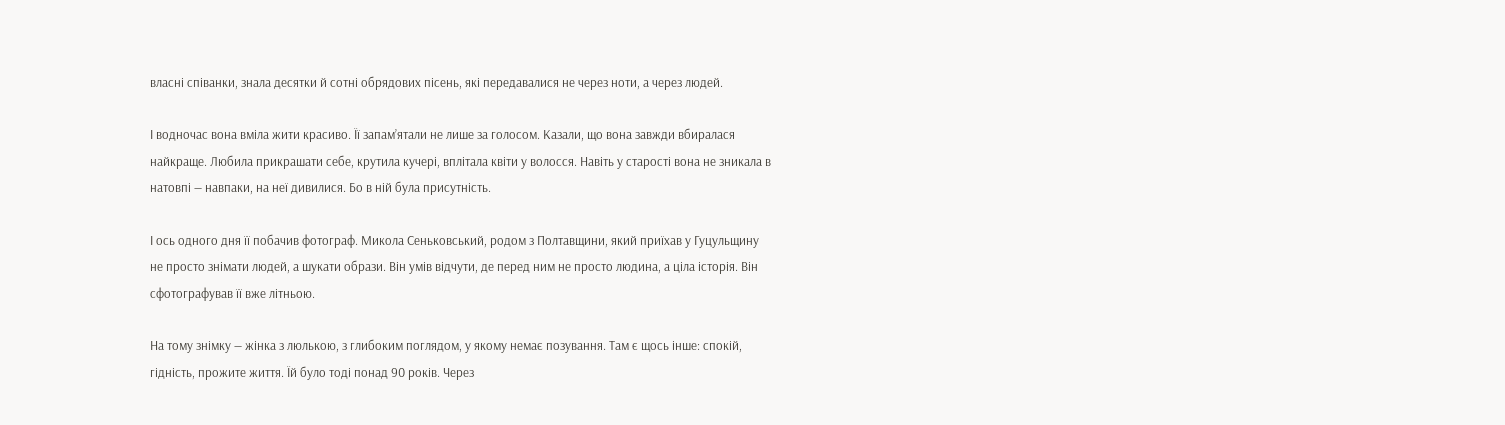власні співанки, знала десятки й сотні обрядових пісень, які передавалися не через ноти, а через людей.

І водночас вона вміла жити красиво. Її запам’ятали не лише за голосом. Казали, що вона завжди вбиралася найкраще. Любила прикрашати себе, крутила кучері, вплітала квіти у волосся. Навіть у старості вона не зникала в натовпі — навпаки, на неї дивилися. Бо в ній була присутність.

І ось одного дня її побачив фотограф. Микола Сеньковський, родом з Полтавщини, який приїхав у Гуцульщину не просто знімати людей, а шукати образи. Він умів відчути, де перед ним не просто людина, а ціла історія. Він сфотографував її вже літньою.

На тому знімку — жінка з люлькою, з глибоким поглядом, у якому немає позування. Там є щось інше: спокій, гідність, прожите життя. Їй було тоді понад 90 років. Через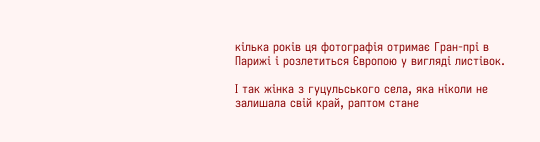кілька років ця фотографія отримає Гран-прі в Парижі і розлетиться Європою у вигляді листівок.

І так жінка з гуцульського села, яка ніколи не залишала свій край, раптом стане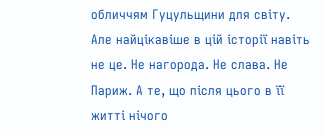обличчям Гуцульщини для світу. Але найцікавіше в цій історії навіть не це. Не нагорода. Не слава. Не Париж. А те, що після цього в її житті нічого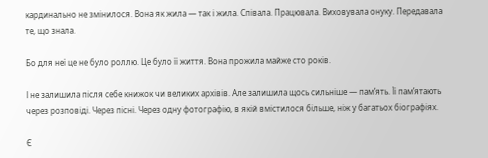кардинально не змінилося. Вона як жила — так і жила. Співала. Працювала. Виховувала онуку. Передавала те, що знала.

Бо для неї це не було роллю. Це було її життя. Вона прожила майже сто років.

І не залишила після себе книжок чи великих архівів. Але залишила щось сильніше — пам’ять. Її пам’ятають через розповіді. Через пісні. Через одну фотографію, в якій вмістилося більше, ніж у багатьох біографіях.

Є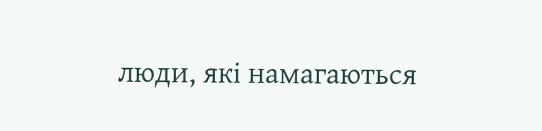люди, які намагаються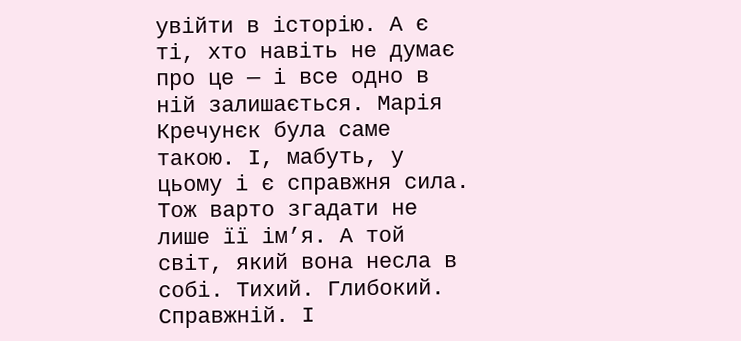увійти в історію. А є ті, хто навіть не думає про це — і все одно в ній залишається. Марія Кречунєк була саме такою. І, мабуть, у цьому і є справжня сила. Тож варто згадати не лише її ім’я. А той світ, який вона несла в собі. Тихий. Глибокий. Справжній. І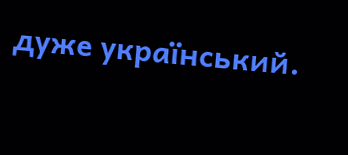дуже український.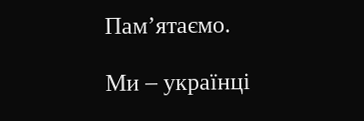Пам’ятаємо.

Ми – українці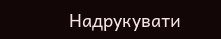Надрукувати